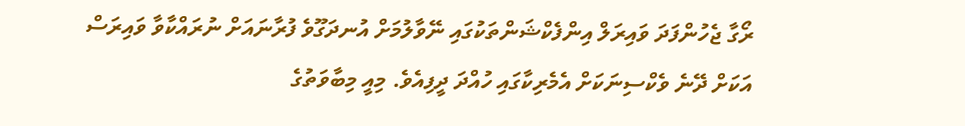ރޯގާ ޖެހުންފަދަ ވައިރަލް އިންފެކްޝަންތަކުގައި ނޭވާލުމަށް އުނދަގޫވެ ފުރާނައަށް ނުރައްކާވާ ވައިރަސް އަކަށް ދޭނެ ވެކްސިނަކަށް އެމެރިކާގައި ހުއްދަ ދީފިއެވެ. މިއީ މިބާވަތުގެ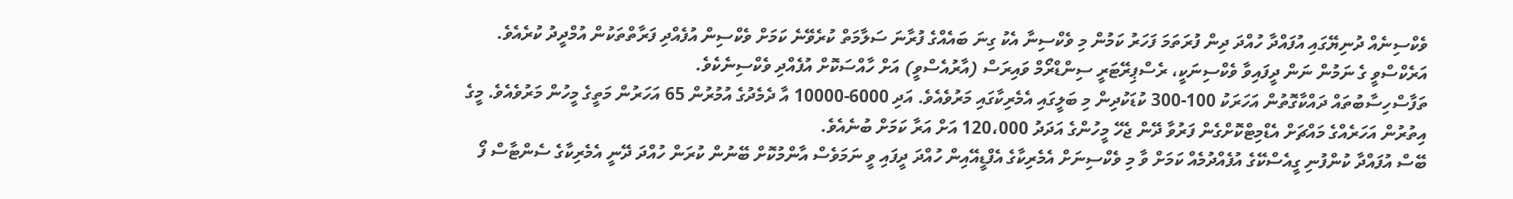ވެކްސިނެއް ދުނިޔޭގައި އުފައްދާ ހުއްދަ ދިން ފުރަތަމަ ފަހަރު ކަމުން މި ވެކްސިނާ އެކު ގިނަ ބައެއްގެ ފުރާނަ ސަލާމަތް ކުރެވޭނެ ކަމަށް ވެކްސިން އުފެއްދި ފަރާތްތަކުން އުމްދީދު ކުރެއެވެ.
އަރެކްސްވީ ގެ ނަމުން ނަން ދީފައިވާ ވެކްސިނަކީ، ރެސްޕިރޭޓަރީ ސިންޑްރޯމް ވައިރަސް (އާރުއެސްވީ) އަށް ހާއްސަކޮށް އުފެއްދި ވެކްސިނެކެވެ.
ތަފާސްހިސާބުތައް ދައްކާގޮތުން އަހަރަކު 100-300 ކުޑަކުދިން މި ބަލީގައި އެމެރިކާގައި މަރުވެއެވެ. އަދި 6000-10000 އާ ދެމެދުގެ އުމުރުން 65 އަހަރުން މަތީގެ މީހުން މަރުވެއެވެ. މީގެ އިތުރުން އަހަރެއްގެ މައްޗަށް އެޑްމިޓްކޮށްގެން ފަރުވާ ދޭން ޖެހޭ މީހުންގެ އަދަދު 120،000 އަށް އަރާ ކަމަށް ބުނެއެވެ.
ބޭސް އުފައްދާ ކުންފުނި ގީއެސްކޭގެ އުފެއްދުމެއް ކަމަށް ވާ މި ވެކްސިނަށް އެމެރިކާގެ އެފްޑީއޭއިން ހުއްދަ ދީފައި ވީ ނަމަވެސް އާންމުކޮށް ބޭނުން ކުރަން ހުއްދަ ދޭނީ އެމެރިކާގެ ސެންޓާސް ފޯ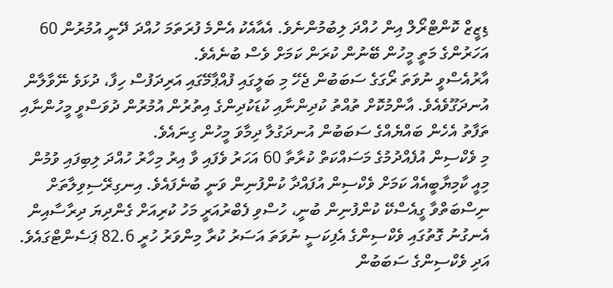ޑިޒީޒް ކޮންޓްރޯލް އިން ހުއްދަ ލިބުމުންނެވެ. އެއާއެކު އެންމެ ފުރަތަމަ ހުއްދަ ދޭނީ އުމުރުން 60 އަހަރުންގެ މަތީ މީހުން ބޭނުން ކުރަން ކަމަށް ވެސް ބުނެއެވެ.
އާރުއެސްވީ ނުވަތަ ރޯގަގެ ސަބަބުން ޖެހޭ މި ބަލީގައި ފުއްޕާމޭގައި އަރިދަފުސް ހިފާ، ދުޅަވެ ނޭވާލާން އުނދަގޫވެއެވެ. އާންމުކޮށް ތުއްތު ކުދިންނާއި ކުޑަކުދިންގެ އިތުރުން އުމުރުން ދުވަސްވީ މީހުންނާއި ތަފާތު އެހެން ބައްޔެއްގެ ސަބަބުން އުނދަގުލާ ދިމާވަ މީހުން ގިނައެވެ.
މި ވެކްސިން އުފެއްދުމުގެ މަސައްކަތް ކުރާތާ 60 އަހަރު ވެފައި ވާ އިރު މިހާރު ހުއްދަ ލިބިފައި ވުމުން މިއީ ކާމިޔާބީއެއް ކަމަށް ވެކްސިން އުފައްދާ ކުންފުނިން ވަނީ ބުނެފައެވެ. އިނގިރޭސިވިލާތަށް ނިސްބަތްވާ ގީއެސްކޭ ކުންފުނިން ބުނީ، ހުސްވި ފެބްރުއަރީ މަހު ކުރިއަށް ގެންދިޔަ ދިރާސާއިން އެނގުނު ގޮތުގައި ވެކްސިންގެ އެފިކަސީ ނުވަތަ އަސަރު ކުރާ މިންވަރު ހުރީ 82.6 ޕަސެންޓްގައެވެ. އަދި ވެކްސިންގެ ސަބަބުން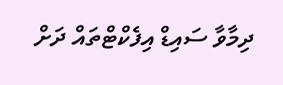ދިމާވާ ސައިޑް އިފެކްޓްތައް ދަށް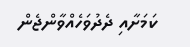ކަމަށާއި ދެދުވަހެއްވާންޖެން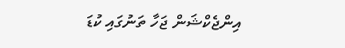އިންޖެކްޝަން ޖަހާ ތަނުގައި ކުޑަ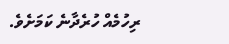ރިހުމެއް ހުރެދާނެ ކަމަށެވެ.